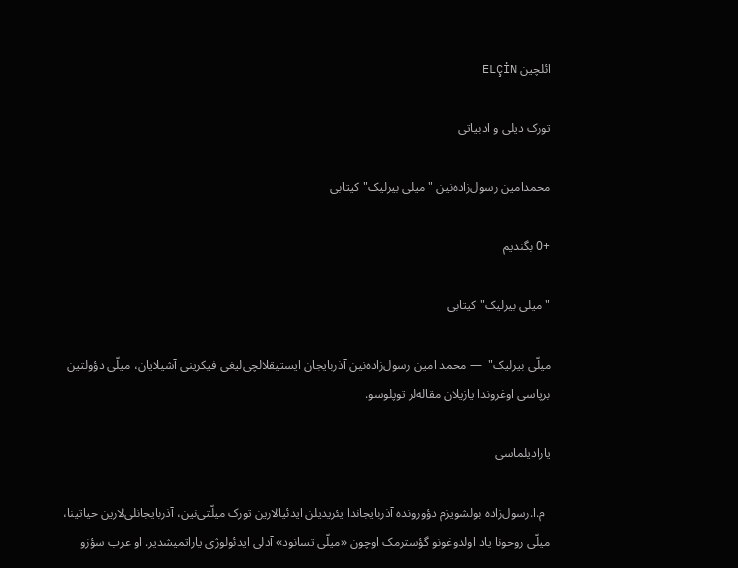ائلچین ELÇİN

تورک دیلی و ادبیاتی

محمدامین رسول‌زاده‌نین "میلی بیرلیک" کیتابی

+0 بگندیم

"میلی بیرلیک" کیتابی

میلّی بیرلیک‌"  — محمد امین رسول‌‌زاده‌‌‌نین آذربایجان ایستیقلالچی‌لیغی فیکرینی آشیلایان، میلّی دؤولتین برپاسی اوغروندا یازیلان مقاله‌لر توپلوسو.

یارادیلماسی

  م.ا.رسول‌‌زاده‌‌ بولشویزم دؤورونده آذربایجاندا یئریدیلن ایدئیالارین تورک میلّتی‌نین، آذربایجانلی‌لارین حیاتینا، میلّی روحونا یاد اولدوغونو گؤسترمک اوچون «میلّی تسانود» آدلی ایدئولوژی‌ یاراتمیشدیر. او عرب سؤزو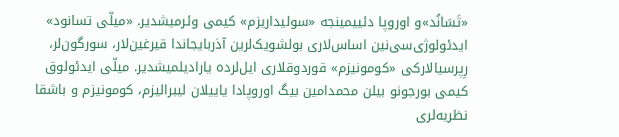«تَسَانُد»و اوروپا دئییمینجه «سولیداریزم» کیمی وئرمیشدیر. «میلّی تسانود» ایدئولوژی‌سی‌نین اساس‌لاری بولشویک‌لرین آذربایجاندا قیرغین‌لار، سورگون‌لر، رِپرسیالارکی «کومونیزم» قوردوقلاری ایل‌لرده یارادیلمیشدیر. میلّی ایدئولوق کیمی بورجونو بیلن محمد‌امین بیگ اوروپادا یاییلان لیبرالیزم، کومونیزم و باشقا نظریه‌لری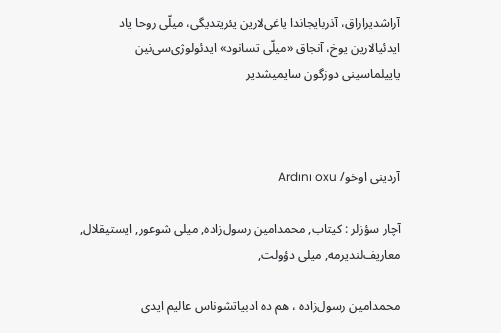آراشدیراراق، آذربایجاندا یاغی‌لارین یئریتدیگی، میلّی روحا یاد ایدئیالارین یوخ، آنجاق «میلّی تسانود» ایدئولوژی‌سی‌نین یاییلماسینی دوزگون سایمیشدیر



آردینی اوخو/ Ardını oxu

آچار سؤزلر : کیتاب, محمدامین رسول‌زاده, میلی شوعور, ایستیقلال, معاریف‌لندیرمه, میلی دؤولت,

محمدامین رسول‌زاده ، هم ده ادبیاتشوناس عالیم ایدی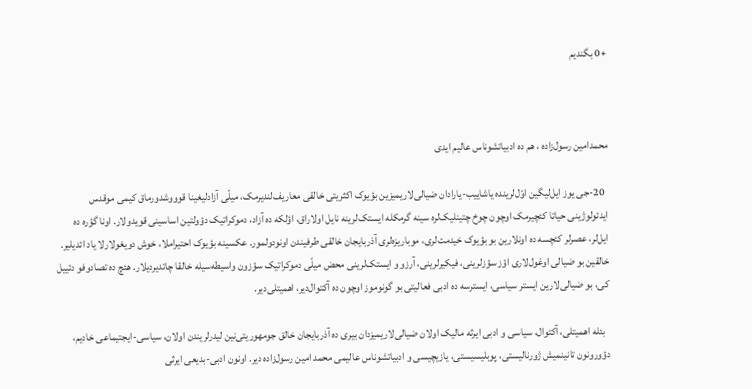+0 بگندیم



محمدامین رسول‌زاده ، هم ده ادبیاتشوناس عالیم ایدی

  20-جی یوز ایل‌لیگین اوّل‌لرینده یاشاییب-یارادان ضیالی‌لاریمیزین بؤیوک اکثریتی خالقی معاریف‌لندیرمک، میلّی آزادلیغینا قوووشدورماق کیمی موقدس ایدئولوژینی حیاتا کئچیرمک اوچون چوخ چتینلیک‌لره سینه گرمکله ایستک‌لرینه نایل اولاراق، اؤلکه ده آزاد، دموکراتیک دؤولتین اساسینی قویدولار. اونا گؤره ده ایل‌لر، عصرلر کئچسه ده اونلارین بو بؤیوک خیدمت‌لری، موباریزه‌لری آذربایجان خالقی طرفیندن اونودولمور. عکسینه بؤیوک احتیراملا، خوش دویغولارلا یاد ائدیلیر. خالقین بو ضیالی اوغول‌لاری اؤز سؤزلرینی، فیکیرلرینی، آرزو و ایستک‌لرینی محض میلّی دموکراتیک سؤزون واسیطه‌سیله خالقا چاتدیردیلار. هئچ ده تصادوفو دئییل کی، بو ضیالی‌لارین ایستر سیاسی، ایسترسه ده ادبی فعالیتی بو گونوموز اوچون ده آکتوال‌دیر، اهمیتلی‌دیر.

  بئله اهمیتلی، آکتوال، سیاسی و ادبی ایرثه مالیک اولان ضیالی‌لاریمیزدان بیری ده آذربایجان خالق جومهوریتی‌نین لیدرلریندن اولان، سیاسی-ایجتیماعی خادیم، دؤورونون تانینمیش ژورنالیستی، پوبلیسیستی، یازیچیسی و ادبیاتشوناس عالیمی محمد امین رسول‌زاده دیر. اونون ادبی-بدیعی ایرثی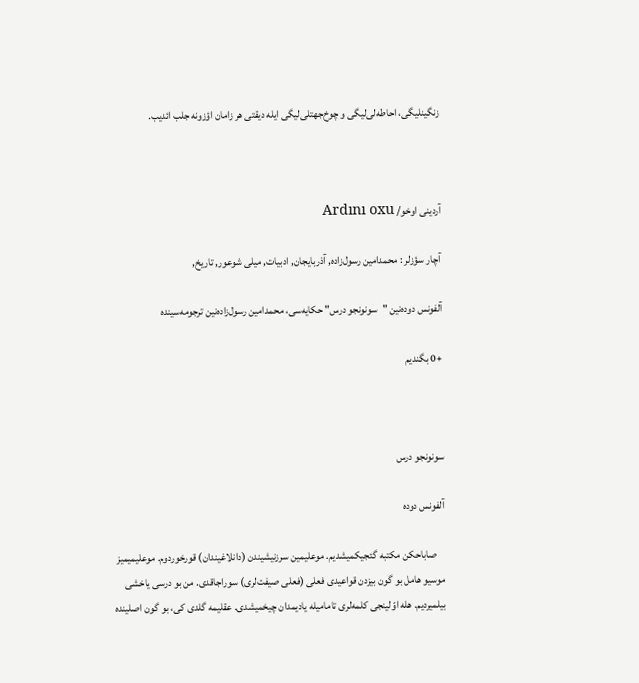زنگینلیگی، احاطه‌لی‌لیگی و چوخ‌جهتلی‌لیگی ایله دیقتی هر زامان اؤزونه جلب ائدیب.



آردینی اوخو/ Ardını oxu

آچار سؤزلر : محمدامین رسول‌زاده, آذربایجان, ادبیات, میلی شوعور, تاریخ,

آلفونس دوده‌نین "سونونجو درس" حکایه‌سی، محمدامین رسول‌زاده‌نین ترجومه‌سینده

+0 بگندیم



سونونجو درس

آلفونس دوده

    صاباحکن مکتبه گئجیکمیشدیم. موعلیمین سرزنیشیندن (دانلاغیندان) قورخوردوم. موعلیمیمیز موسیو هامل بو گون بیزدن قواعیدی فعلی (فعلی صیفت‌لری) سوراجاقدی. من بو درسی یاخشی بیلمیردیم. هله اوّلینجی کلمه‌لری تامامیله یادیمدان چیخمیشدی. عقلیمه گلدی کی، بو گون اصلینده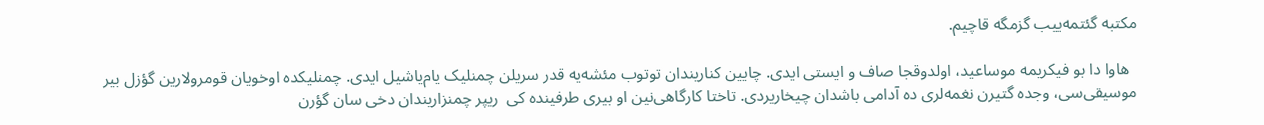مکتبه گئتمه‌ییب گزمگه قاچیم.

  هاوا دا بو فیکریمه موساعید، اولدوقجا صاف و ایستی ایدی. چایین کناریندان توتوب مئشه‌یه قدر سریلن چمنلیک یام‌یاشیل ایدی. چمنلیکده اوخویان قومرولارین گؤزل بیر موسیقی‌‌سی، وجده گتیرن نغمه‌لری ده آدامی باشدان چیخاریردی. تاختا کارگاهی‌نین او بیری طرفینده کی  ریپر چمنزاریندان دخی سان گؤرن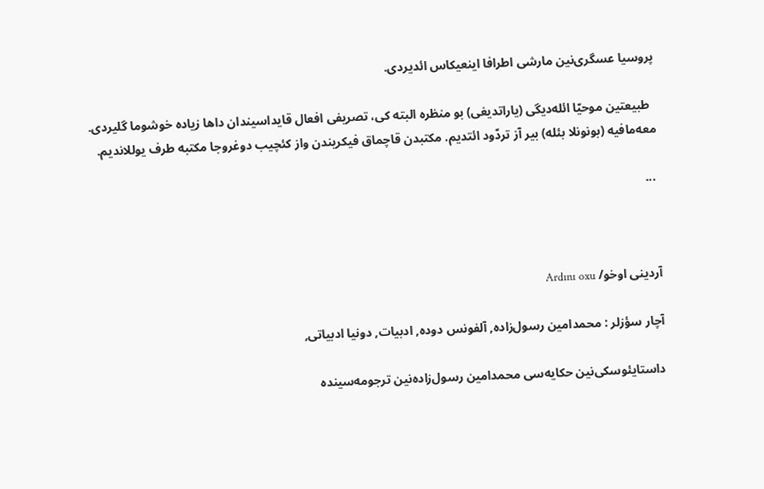پروسیا عسگری‌نین مارشی اطرافا اینعیکاس ائدیردی.

  طبیعتین موحیّا ائله‌دیگی (یاراتدیغی) بو منظره البته کی، تصریفی افعال قایداسیندان داها زیاده خوشوما گلیردی. معه‌مافیه (بونونلا بئله) بیر آز تردّود ائتدیم. مکتبدن قاچماق فیکریندن واز کئچیب دوغروجا مکتبه طرف یوللاندیم.

 ...



آردینی اوخو/ Ardını oxu

آچار سؤزلر : محمدامین رسول‌زاده, آلفونس دوده, ادبیات, دونیا ادبیاتی,

داستایئوسکی‌نین حکایه‌سی محمدامین رسول‌زاده‌نین ترجومه‌سینده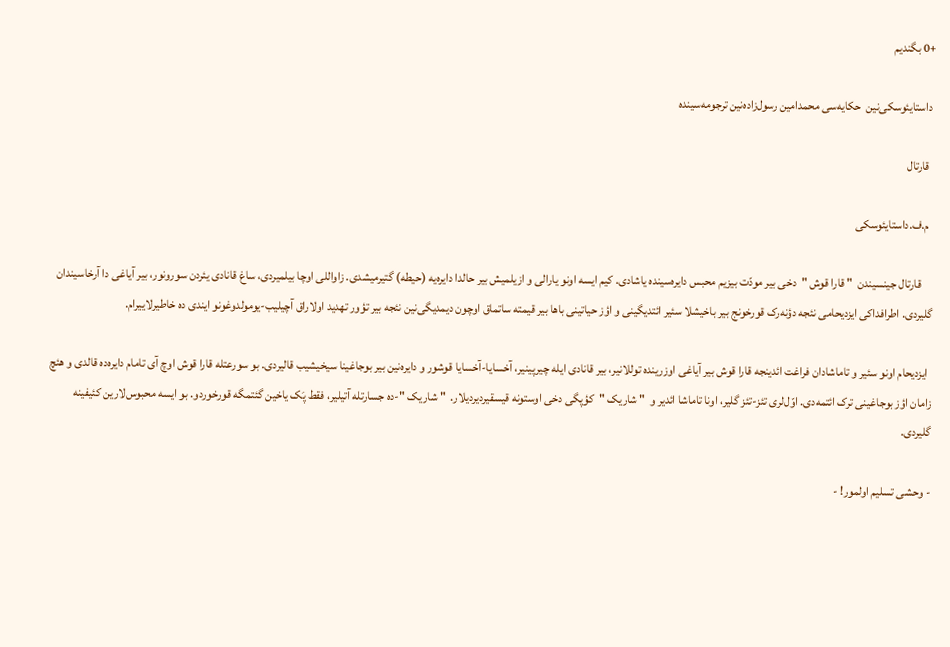+0 بگندیم

 داستایئوسکی‌نین  حکایه‌سی محمدامین رسول‌زاده‌نین ترجومه‌سینده

  قارتال

  م.ف.داستایئوسکی

     قارتال جینسیندن  " قارا قوش "  دخی بیر مودّت بیزیم محبس دایره‌سینده یاشادی. کیم ایسه اونو یارالی و ازیلمیش بیر حالدا دایره‌یه (حیطه) گتیرمیشدی. زاواللی اوچا بیلمیردی، ساغ قانادی یئردن سورونور، بیر آیاغی دا آرخاسیندان گلیردی. اطرافداکی ایزدیحامی نئجه دؤنه‌رک قورخونج بیر باخیشلا سئیر ائتدیگینی و اؤز حیاتینی باها بیر قیمته ساتماق اوچون دیمدیگی‌نین نئجه بیر تؤور تهدید اولاراق آچیلیب-یومولدوغونو ایندی ده خاطیرلاییرام.

  ایزدیحام اونو سئیر و تاماشادان فراغت ائدینجه قارا قوش بیر آیاغی اوزرینده توللانیر، بیر قانادی ایله چیرپینیر، آخسایا-آخسایا قوشور و دایره‌نین بیر بوجاغینا سیخیشیب قالیردی. بو سورعتله قارا قوش اوچ آی تامام دایره‌ده قالدی و هئچ زامان اؤز بوجاغینی ترک ائتمه‌دی. اوّل‌لری تئز-تئز گلیر، اونا تاماشا ائدیر و  " شاریک "  کؤپگی دخی اوستونه قیسقیردیردیلار.  " شاریک "-ده جسارتله آتیلیر، فقط پَک یاخین گئتمگه قورخوردو. بو ایسه محبوس‌لارین کئیفینه گلیردی.

- وحشی تسلیم اولمور! -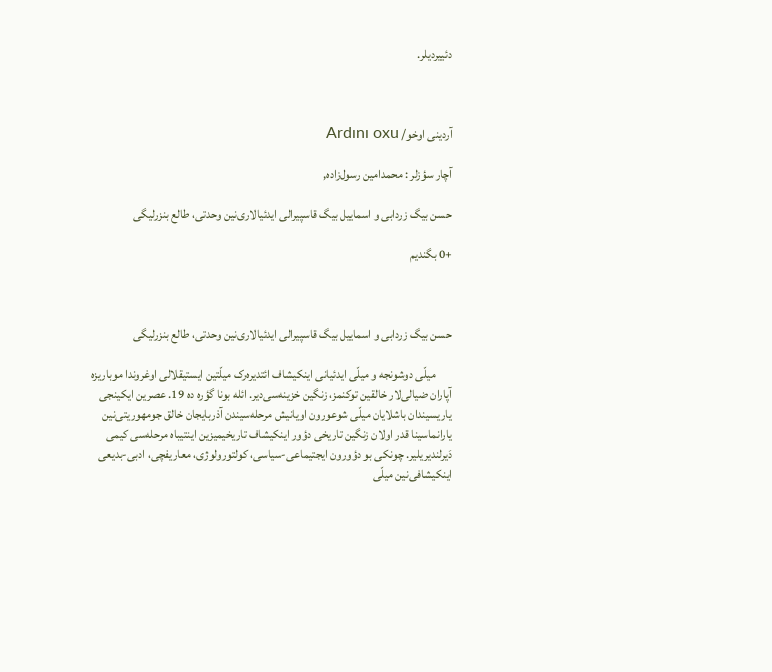دئییردیلر.



آردینی اوخو/ Ardını oxu

آچار سؤزلر : محمدامین رسول‌زاده,

حسن بیگ زردابی و اسماییل بیگ قاسپیرالی ایدئیالاری‌نین وحدتی، طالع بنزرلیگی

+0 بگندیم



حسن بیگ زردابی و اسماییل بیگ قاسپیرالی ایدئیالاری‌نین وحدتی، طالع بنزرلیگی

       میلّی دوشونجه و میلّی ایدئیانی اینکیشاف ائتدیره‌رک میلّتین ایستیقلالی اوغروندا موباریزه آپاران ضیالی‌لار خالقین توکنمز، زنگین خزینه‌سی‌دیر. ائله بونا گؤره ده 19. عصرین ایکینجی یاریسیندان باشلایان میلّی شوعورون اویانیش مرحله‌سیندن آذربایجان خالق جومهوریتی‌نین یارانماسینا قدر اولان زنگین تاریخی دؤور اینکیشاف تاریخیمیزین اینتیباه مرحله‌سی کیمی دَیرلندیریلیر. چونکی بو دؤورون ایجتیماعی-سیاسی، کولتورولوژی، معاریفچی، ادبی-بدیعی اینکیشافی‌نین میلّی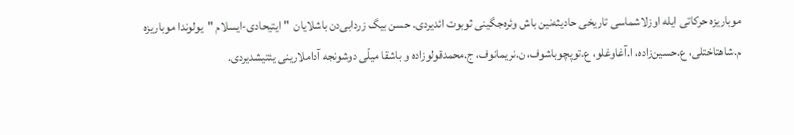موباریزه حرکاتی ایله اوزلاشماسی تاریخی حادیثه‌‌نین باش وئره‌جگینی ثوبوت ائدیردی. حسن بیگ زردابی‌دن باشلایان  " ایتیحادی-ایسلام "  یولوندا موباریزه م.شاهتاختلی، ع.حسین‌زاده، ا.آغاوغلو، ع.توپچوباشوف، ن.نریمانوف، ج.محمدقولوزاده و باشقا میلّی دوشونجه آداملارینی یئتیشدیردی.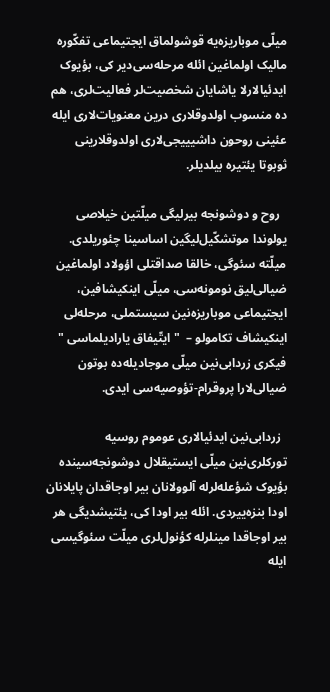میلّی موباریزه‌یه قوشولماق ایجتیماعی تفکّوره مالیک اولماغین ائله مرحله‌سی‌دیر کی، بؤیوک ایدئیالارلا یاشایان شخصیت‌لر فعالیت‌لری، هم ده منسوب اولدوقلاری درین معنویات‌لاری ایله عئینی روحون داشیییجی‌لاری اولدوقلارینی ثوبوتا یئتیره بیلدیلر.

  روح و دوشونجه بیرلیگی میلّتین خیلاصی یولوندا موتشکّیل‌لیگین اساسینا چئوریلدی. میلّته سئوگی، خالقا صداقتلی اؤولاد اولماغین ضیالی‌لیق نومونه‌سی، میلّی اینکیشافین، ایجتیماعی موباریزه‌نین سیستملی، مرحله‌لی اینکیشاف تکامولو –  " ایتّیفاق یارادیلماسی "  فیکری زردابی‌نین میلّی موجادیله‌ده بوتون ضیالی‌لارا پروقرام-تؤوصیه‌سی ایدی.

  زردابی‌نین ایدئیالاری عوموم روسیه تورکلری‌نین میلّی ایستیقلال دوشونجه‌سینده بؤیوک شؤعله‌لرله آلوولانان بیر اوجاقدان پایلانان اودا بنزه‌ییردی. ائله بیر اودا کی، یئتیشدیگی هر بیر اوجاقدا مینلرله کؤنول‌لری میلّت سئوگیسی‌ ایله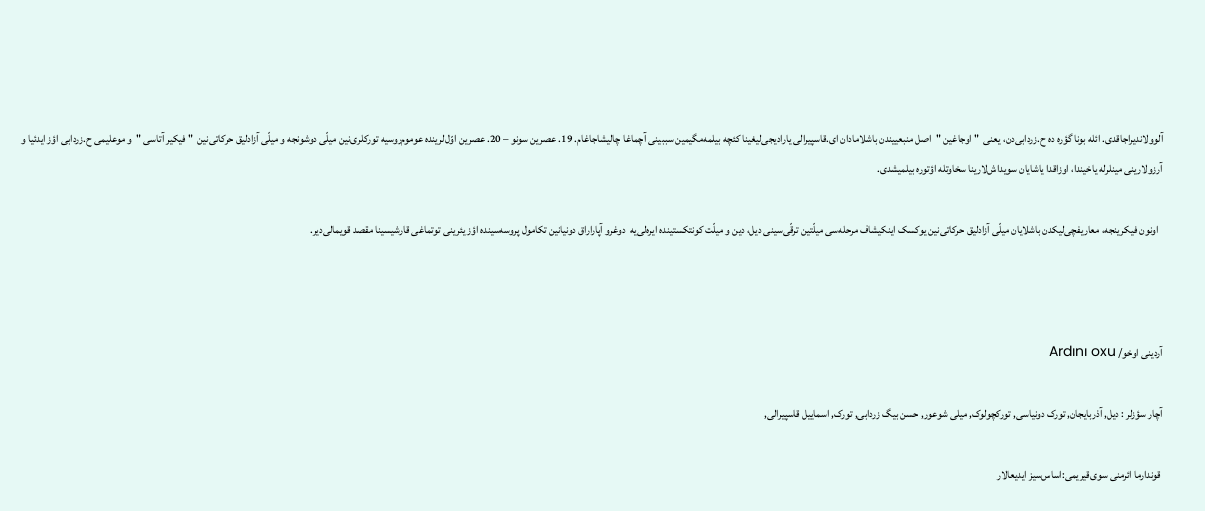آلوولاندیراجاقدی. ائله بونا گؤره ده ح.زردابی‌دن، یعنی  " اوجاغین "  اصل منبعییندن باشلامادان ای.قاسپیرالی یارادیجی‌لیغینا کئچه بیلمه‌مگیمین سببینی آچماغا چالیشاجاغام. 19. عصرین سونو – 20. عصرین اوّل‌لرینده عوموم‌روسیه تورکلری‌نین میلّی دوشونجه و میلّی آزادلیق حرکاتی‌نین  " فیکیر آتاسی "  و موعلیمی ح.زردابی‌ اؤز ایدئیا و آرزولارینی مینلرله یاخیندا، اوزاقدا یاشایان سویداش‌لارینا سخاوتله اؤتوره بیلمیشدی.

  اونون فیکرینجه، معاریفچی‌لیکدن باشلایان میلّی آزادلیق حرکاتی‌نین یوکسک اینکیشاف مرحله‌سی میلّتین ترقّی‌سینی دیل، دین و میلّت کونتکستینده ایره‌لی‌یه  دوغرو آپاراراق دونیانین تکامول پروسه‌سینده اؤز یئرینی توتماغی قارشیسینا مقصد قویمالی‌دیر.



آردینی اوخو/ Ardını oxu

آچار سؤزلر : دیل, آذربایجان, تورک دونیاسی, تورکچولوک, میلی شوعور, حسن بیگ زردابی, تورک, اسماییل قاسپیرالی,

 قوندارما ائرمنی‌‌ سوی‌قیریمی:اساس‌سیز ایدیعالار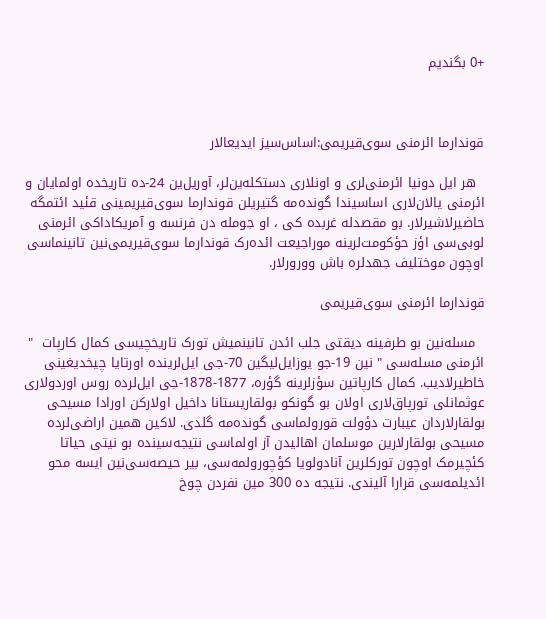+0 بگندیم



قوندارما ائرمنی‌‌ سوی‌قیریمی:اساس‌سیز ایدیعالار

  هر ایل دونیا ائرمنی‌‌‌لری و اونلاری دستکله‌ین‌لر، آوریل‌ین 24-ده تاریخده اولمایان و ائرمنی‌‌ یالان‌لاری اساسیندا گونده‌مه گتیریلن قوندارما سوی‌قیریمینی قئید ائتمگه حاضیرلاشیرلار. بو مقصدله غربده کی ، او جومله دن فرنسه و آمریکاداکی ائرمنی‌‌ لوبی‌سی اؤز حؤکومت‌لرینه موراجیعت ائده‌رک قوندارما سوی‌قیریمی‌نین تانینماسی اوچون موختلیف جهدلره باش وورورلار.

قوندارما ائرمنی‌‌ سوی‌قیریمی

  مسله‌نین بو طرفینه دیقتی جلب ائدن تانینمیش تورک تاریخچیسی کمال کارپات  " ائرمنی‌‌ مسله‌سی " نین 19-جو یوزایل‌لیگین 70-جی ایل‌لرینده اورتایا چیخدیغینی خاطیرلادیب. کمال کارپاتین سؤزلرینه گؤره، 1877-1878-جی ایل‌لرده روس اوردولاری عوثمانلی تورپاق‌لاری اولان بو گونکو بولقاریستانا داخیل اولارکن اورادا مسیحی بولقارلاردان عیبارت دؤولت قورولماسی گونده‌مه گلدی. لاکین همین اراضی‌‌لرده مسیحی بولقارلارین موسلمان اهالیدن آز اولماسی نتیجه‌سینده بو نیتی حیاتا کئچیرمک اوچون تورکلرین آنادولویا کؤچورولمه‌سی، بیر حیصه‌سی‌نین ایسه محو ائدیلمه‌سی قرارا آلیندی. نتیجه ده 300 مین نفردن چوخ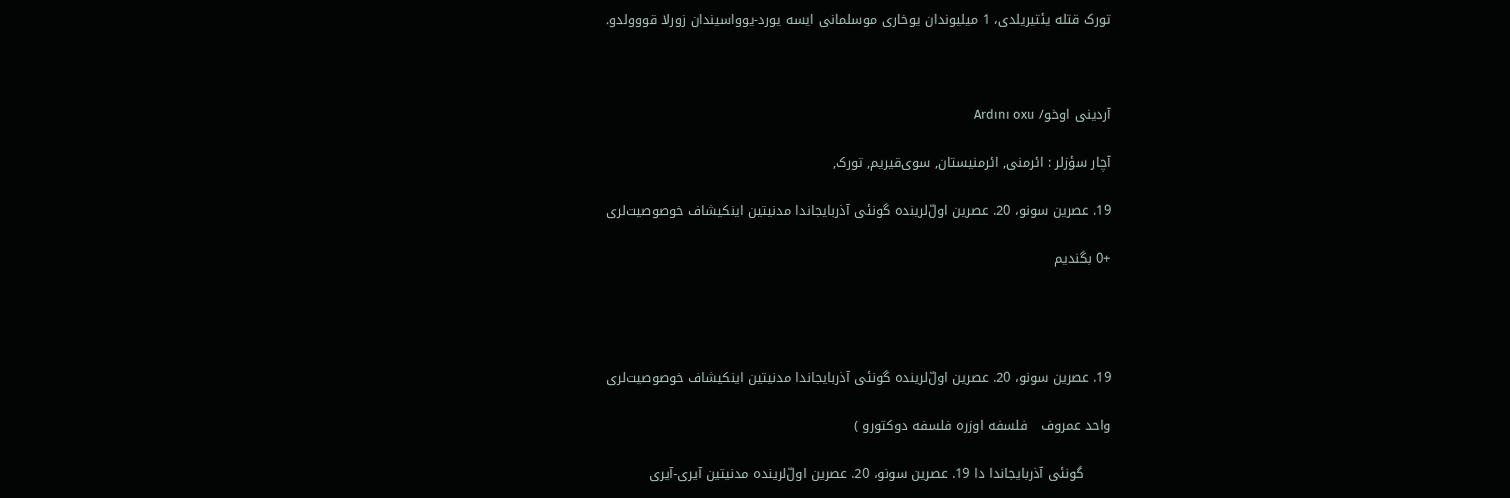تورک قتله یئتیریلدی، 1 میلیوندان یوخاری موسلمانی ایسه یورد-یوواسیندان زورلا قووولدو.



آردینی اوخو/ Ardını oxu

آچار سؤزلر : ائرمنی, ائرمنیستان, سوی‌قیریم, تورک,

19. عصرین سونو، 20. عصرین اولّ‌لرینده گونئی آذربایجاندا مدنیتین اینکیشاف خوصوصیت‌لری

+0 بگندیم




19. عصرین سونو، 20. عصرین اولّ‌لرینده گونئی آذربایجاندا مدنیتین اینکیشاف خوصوصیت‌لری

واحد عمروف   فلسفه اوزره فلسفه دوکتورو )

      گونئی آذربایجاندا دا 19. عصرین سونو، 20. عصرین اولّ‌لرینده مدنیتین آیری-آیری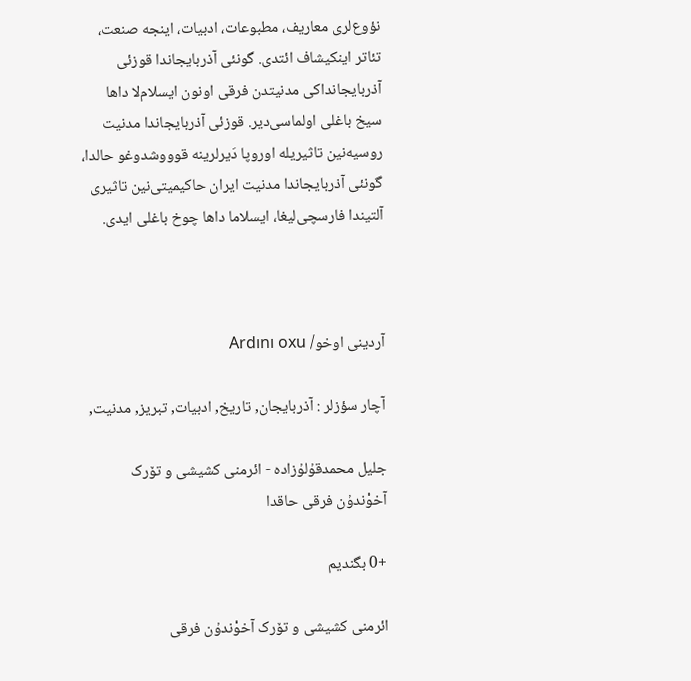نؤوع‌لری معاریف، مطبوعات، ادبیات، اینجه صنعت، تئاتر اینکیشاف ائتدی. گونئی آذربایجاندا قوزئی آذربایجانداکی مدنیتدن فرقی اونون ایسلام‌لا داها سیخ باغلی اولماسی‌دیر. قوزئی آذربایجاندا مدنیت روسیه‌نین تاثیریله اوروپا دَیرلرینه قوووشدوغو حالدا، گونئی آذربایجاندا مدنیت ایران حاکیمیتی‌نین تاثیری آلتیندا فارسچی‌لیغا، ایسلاما داها چوخ باغلی ایدی.



آردینی اوخو/ Ardını oxu

آچار سؤزلر : آذربایجان, تاریخ, ادبیات, تبریز, مدنیت,

جلیل محمدقۇلۇزاده - ائرمنی کشیشی و تۆرک آخوْندۇن فرقی حاقدا

+0 بگندیم

ائرمنی کشیشی و تۆرک آخوْندۇن فرقی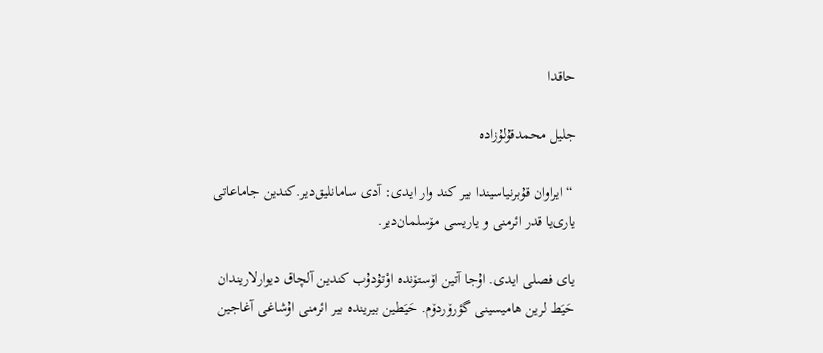حاقدا

جلیل محمدقۇلۇزاده

 “ایراوان قۇبرنیاسیندا بیر کند وار ایدی: آدی سامانلیق‌دیر.کندین جاماعاتی یاری‌یا قدر ائرمنی و یاریسی مۆسلمان‌دیر.

یای فصلی ایدی. اۇجا آتین اۆستۆنده اوْتۇدۇب‌‌‌‌ کندین آلچاق دیوارلاریندان حَیَط لرین هامیسینی گؤرۆردۆم. حَیَطین بیرینده بیر ائرمنی اۇشاغی آغاجین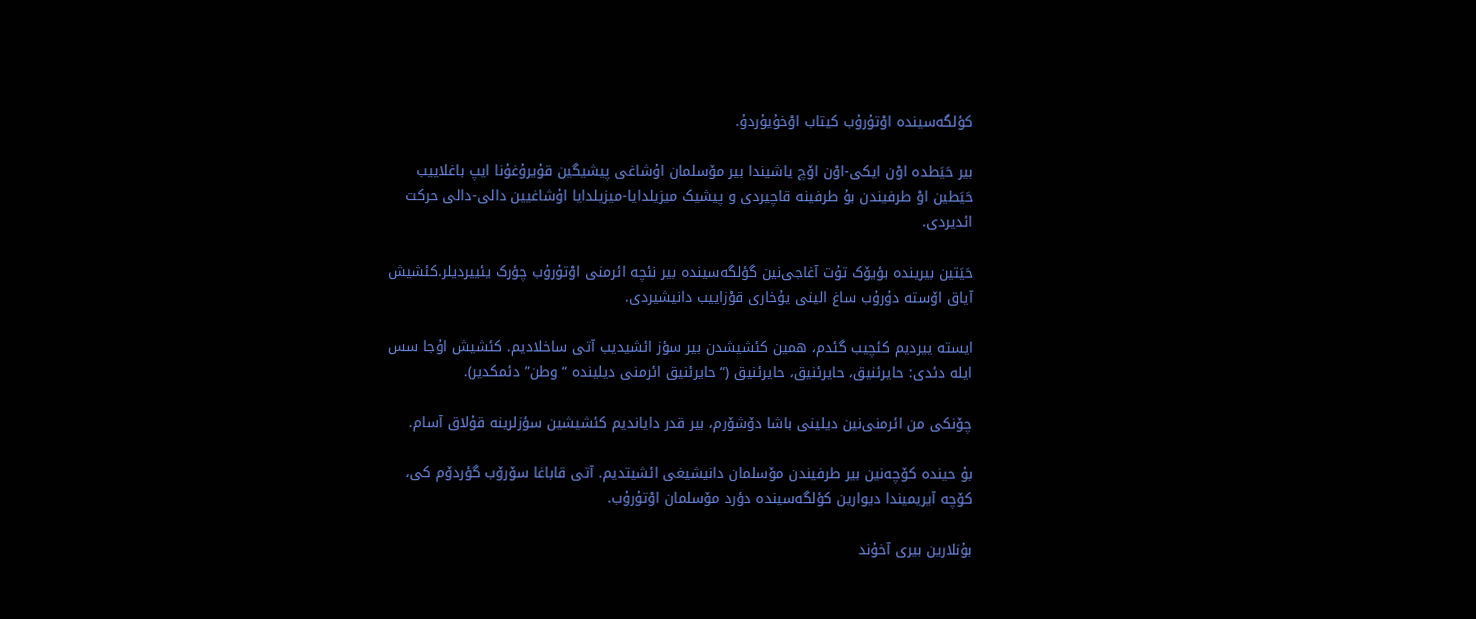کؤلگه‌سینده اوْتۇرۇب‌ کیتاب اوْخۇیۇردۇ.

بیر حَیَطده اوْن ایکی-اوْن اۆچ یاشیندا بیر مۆسلمان اۇشاغی پیشیگین قۇیرۇغۇنا ایپ باغلاییب حَیَطین اوْ طرفیندن بۇ طرفینه قاچیردی و پیشیک‌ میزیلدایا-میزیلدایا اۇشاغیین دالی-دالی حرکت ائدیردی.

حَیَتین بیرینده بؤیۆک تۇت آغاجی‌نین گؤلگه‌سینده بیر نئچه ائرمنی اوْتۇرۇب چؤرک یئییردیلر.کئشیش آیاق اۆسته دۇرۇب ساغ الینی یۇخاری قوْزاییب دانیشیردی.

ایسته ییردیم کئچیب گئدم، همین کئشیشدن بیر سؤز ائشیدیب آتی ساخلادیم. کئشیش اۇجا سس ایله دئدی: حایرئنیق، حایرئنیق، حایرئنیق (“حایرئنیق ائرمنی دیلینده “وطن” دئمکدیر).

چۆنکی من ائرمنی‌نین دیلینی باشا دۆشۆرم، بیر قدر دایاندیم کئشیشین سؤزلرینه قۇلاق آسام.

بۇ حینده کۆچه‌نین بیر طرفیندن مۆسلمان دانیشیغی ائشیتدیم. آتی قاباغا سۆرۆب گؤردۆم کی، کۆچه آیریمیندا دیوارین کؤلگه‌سینده دؤرد مۆسلمان اوْتۇرۇب.

بۇنلارین بیری آخۇند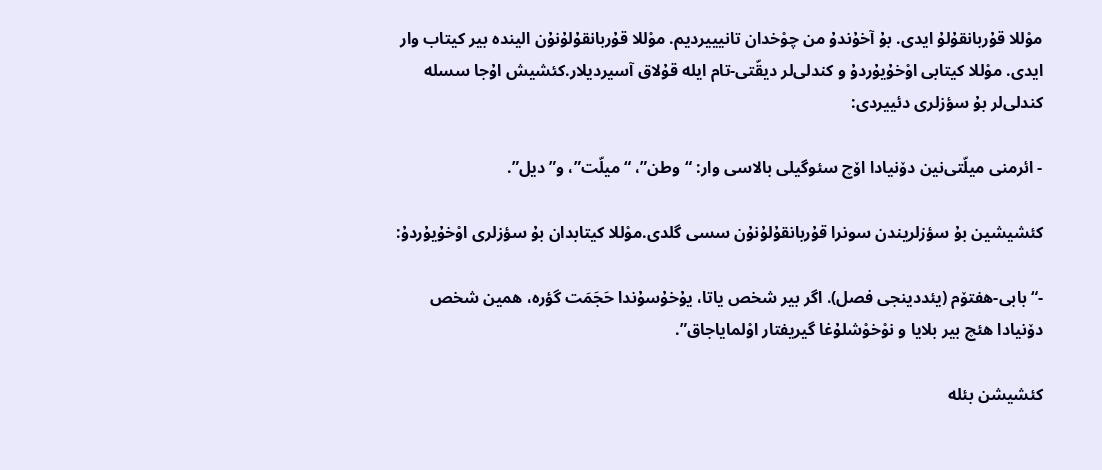موْللا قۇربانقۇلۇ ایدی. بۇ آخۇندۇ من چوْخدان تانیییردیم. موْللا قۇربانقۇلۇنۇن الینده بیر کیتاب وار ایدی. موْللا کیتابی اوْخۇیۇردۇ و کندلی‌لر دیقّتی-تام ایله قۇلاق آسیردیلار.کئشیش اۇجا سسله کندلی‌لر بۇ سؤزلری دئییردی:

- ائرمنی میلّتی‌نین دۆنیادا اۆچ سئوگیلی بالاسی وار: “وطن”، “میلّت”، و”دیل”.

کئشیشین بۇ سؤزلریندن سونرا قۇربانقۇلۇنۇن سسی گلدی.موْللا کیتابدان بۇ سؤزلری اوْخۇیۇردۇ:

-“بابی-هفتۆم (یئددینجی فصل). اگر بیر شخص یاتا، یۇخۇسۇندا حَجَمَت گؤره، همین شخص دۆنیادا هئچ بیر بلایا و نوْخوْشلۇغا گیریفتار اوْلمایاجاق”.

کئشیشن بئله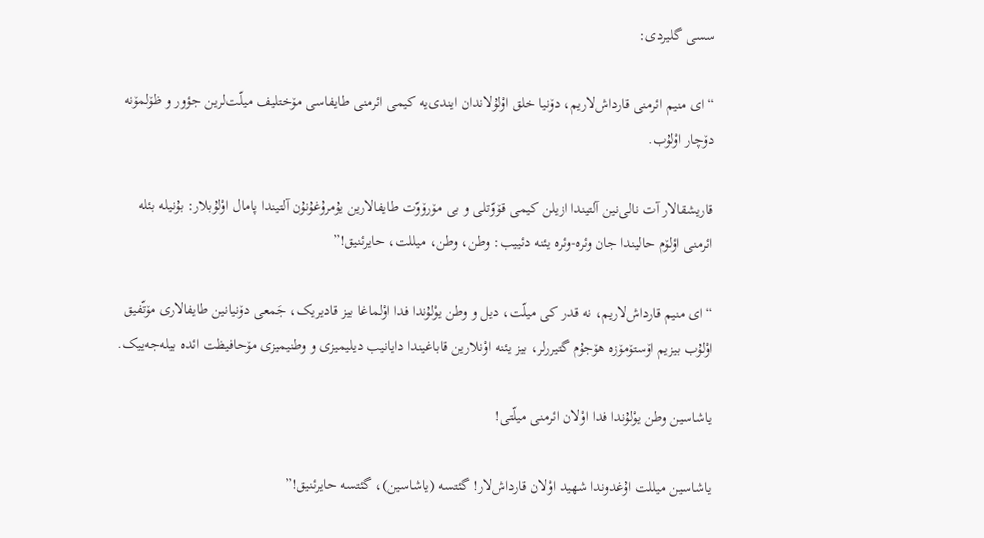سسی گلیردی:

“ای منیم‌ ائرمنی قارداش‌لاریم، دۆنیا خلق اوْلۇلاندان ایندی‌یه کیمی ائرمنی طایفاسی مۆختلیف میلّت‌لرین جؤور و ظۆلمۆنه دۆچار اوْلۇب.

قاریشقالار آت نالی‌نین آلتیندا ازیلن کیمی قۆوّتلی و‌‌‌ بی مۆرۆوّت طایفالارین یۇمرۇغۇنۇن آلتیندا پامال اوْلۇبلار: بۇنیله بئله ائرمنی اؤلۆم حالیندا جان وئره-وئره یئنه دئییب: وطن، وطن، میللت، حایرئنیق!”

“ای منیم قارداش‌لاریم، نه قدر کی میلّت، دیل و‌‌ وطن یوْلۇندا فدا اوْلماغا بیز قادیریک، جَمعی دۆنیانین طایفالاری مۆتّفیق اوْلۇب بیزیم اۆستۆمۆزه هۆجۇم گتیررلر، بیز یئنه اوْنلارین قاباغیندا دایانیب دیلیمیزی و وطنیمیزی مۆحافیظت ائده بیله‌جه‌ییک.

یاشاسین وطن یوْلۇندا فدا اوْلان ائرمنی میلّتی!

یاشاسین میللت اۇغدوندا شهید اوْلان قارداش‌لار! گئتسه (یاشاسین)، گئتسه حایرئنیق!”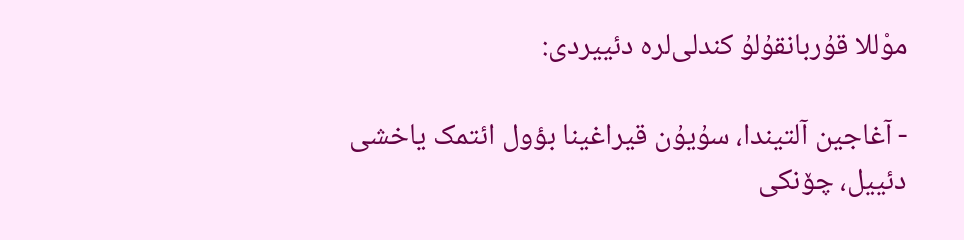موْللا قۇربانقۇلۇ کندلی‌لره دئییردی:

- آغاجین آلتیندا، سۇیۇن قیراغینا بؤول ائتمک یاخشی دئییل، چۆنکی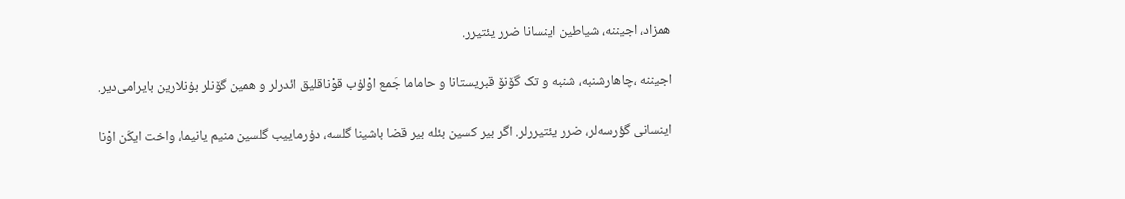همزاد، اجیننه، شیاطین اینسانا ضرر یئتیرر.

اجیننه ،چاهارشنبه، شنبه و تک گۆنۆ قبریستانا و حاماما جَمع اوْلۇب قوْناقلیق ائدرلر و‌ همین گۆنلر بۇنلارین بایرامی‌دیر.

اینسانی گؤرسه‌لر، ضرر یئتیررلر. اگر بیر کسین بئله بیر قضا باشینا گلسه، دۇرماییب گلسین منیم یانیما، واخت ایکَن اوْنا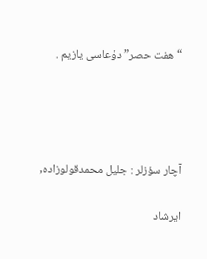“هفت حصر” دۇعاسی یازیم .




آچار سؤزلر : جلیل محمدقولوزاده,

ایرشاد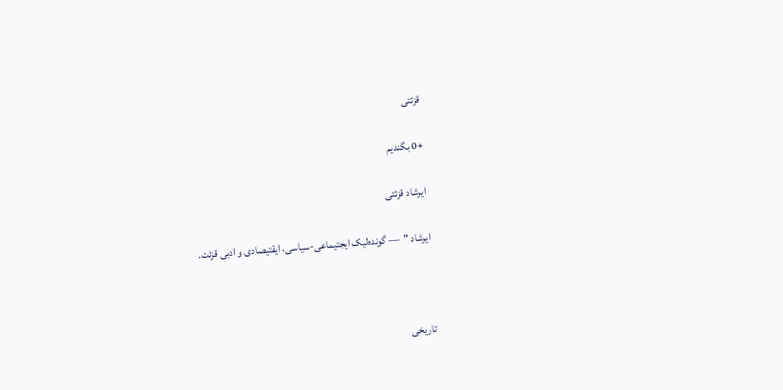قزئتی

+0 بگندیم

ایرشاد قزئتی

ایرشاد "  — گونده‌لیک ایجتیماعی-سیاسی، ایقتیصادی و ادبی قزئت.



تاریخی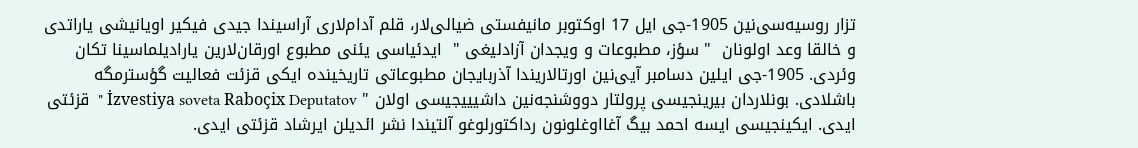تزار روسیه‌سی‌نین 1905-جی ایل 17 اوکتوبر مانیفستی ضیالی‌لار، قلم آدام‌لاری آراسیندا جیدی فیکیر اویانیشی یاراتدی و خالقا وعد اولونان  " سؤز، مطبوعات و ویجدان آزادلیغی "  ایدئیاسی یئنی مطبوع اورقان‌لارین یارادیلماسینا تکان وئردی. 1905-جی ایلین دسامبر آیی‌نین اورتالاریندا آذربایجان مطبوعاتی تاریخینده ایکی قزئت فعالیت گؤسترمگه باشلادی. بونلاردان بیرینجیسی پرولتار دووشنجه‌نین داشیییجیسی اولان " İzvestiya soveta Raboçix Deputatov "  قزئتی ایدی. ایکینجیسی ایسه احمد بیگ آغااوغلونون رداکتورلوغو آلتیندا نشر ائدیلن ایرشاد قزئتی ایدی.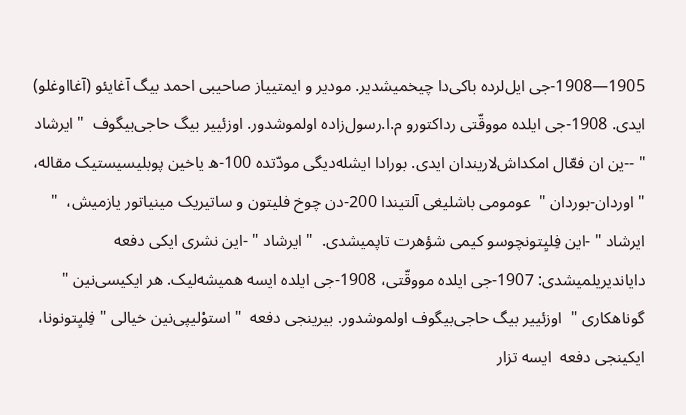1905—1908-جی ایل‌لرده باکی‌دا چیخمیشدیر. مودیر و ایمتییاز صاحیبی احمد بیگ آغایئو (آغااوغلو) ایدی. 1908-جی ایلده مووقّتی رداکتورو م.ا.رسول‌زاده اولموشدور. اوزئییر بیگ حاجی‌بیگوف  " ایرشاد " --ین ان فعّال امکداش‌لاریندان ایدی. بورادا ایشله‌دیگی مودّتده 100-ه یاخین پوبلیسیستیک مقاله،  " اوردان-بوردان "  عومومی باشلیغی آلتیندا 200-دن چوخ فلیتون و ساتیریک مینیاتور یازمیش،  " ایرشاد " -این فِلیِتونچوسو کیمی شؤهرت تاپمیشدی.  " ایرشاد " -این نشری ایکی دفعه  دایاندیریلمیشدی: 1907-جی ایلده مووقّتی، 1908-جی ایلده ایسه همیشه‌لیک. هر ایکیسی‌نین " گوناهکاری "  اوزئییر بیگ حاجی‌بیگوف اولموشدور. بیرینجی دفعه  " استوْلیپی‌نین خیالی " فِلیِتونونا، ایکینجی دفعه  ایسه تزار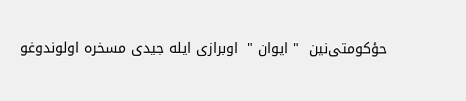حؤکومتی‌نین  " ایوان "  اوبرازی ایله جیدی مسخره اولوندوغو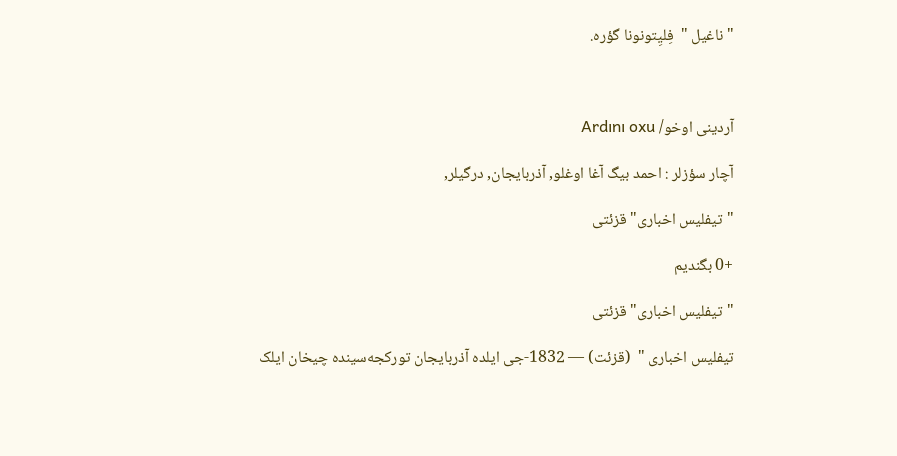" ناغیل "  فِلیِتونونا گؤره.



آردینی اوخو/ Ardını oxu

آچار سؤزلر : احمد بیگ آغا اوغلو, آذربایجان, درگیلر,

"تیفلیس اخباری" قزئتی

+0 بگندیم

"تیفلیس اخباری" قزئتی

تیفلیس اخباری "  (قزئت) — 1832-جی ایلده آذربایجان تورکجه‌سینده چیخان ایلک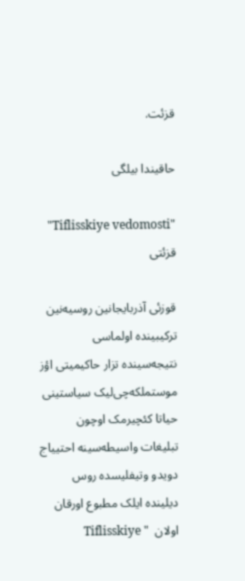قزئت.

حاقیندا بیلگی

"Tiflisskiye vedomosti" قزئتی

قوزئی آذربایجانین روسیه‌نین ترکیبینده اولماسی نتیجه‌سینده تزار حاکیمیتی اؤز موستملکه‌چی‌لیک ‌سیاستینی حیاتا کئچیرمک اوچون تبلیغات واسیطه‌سینه احتییاج دویدو وتیفلیسده روس دیلینده ایلک مطبوع اورقان اولان  " Tiflisskiye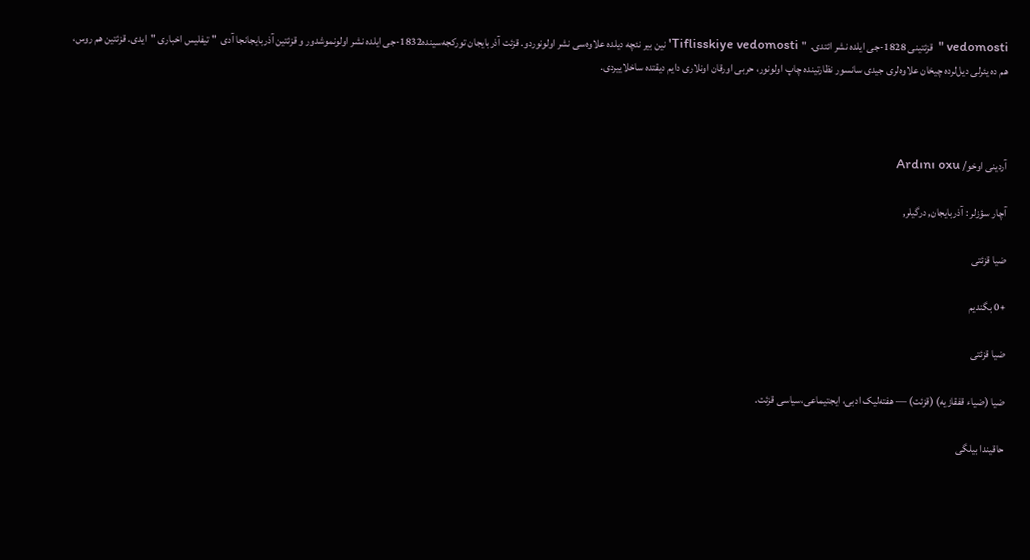vedomosti "  قزئتینی 1828-جی ایلده نشر ائتدی.  " Tiflisskiye vedomosti'نین بیر نئچه دیلده علاوه‌سی نشر اولونوردو. قزئت آذربایجان تورکجه‌سینده1832-جی ایلده نشر اولونموشدور و قزئتین آذربایجانجا آدی  " تیفلیس اخباری "  ایدی. قزئتین هم روس، هم ده یئرلی دیل‌لرده چیخان علاوه‌لری جیدی سانسور نظارتینده چاپ اولونور، حربی اورقان اونلاری دایم دیقتده ساخلاییردی.



آردینی اوخو/ Ardını oxu

آچار سؤزلر : آذربایجان, درگیلر,

ضیا قزئتی

+0 بگندیم

ضیا قزئتی

ضیا (ضیاء قفقازیه) (قزئت) — هفته‌لیک ادبی، ایجتیماعی،‌سیاسی قزئت.

حاقیندا بیلگی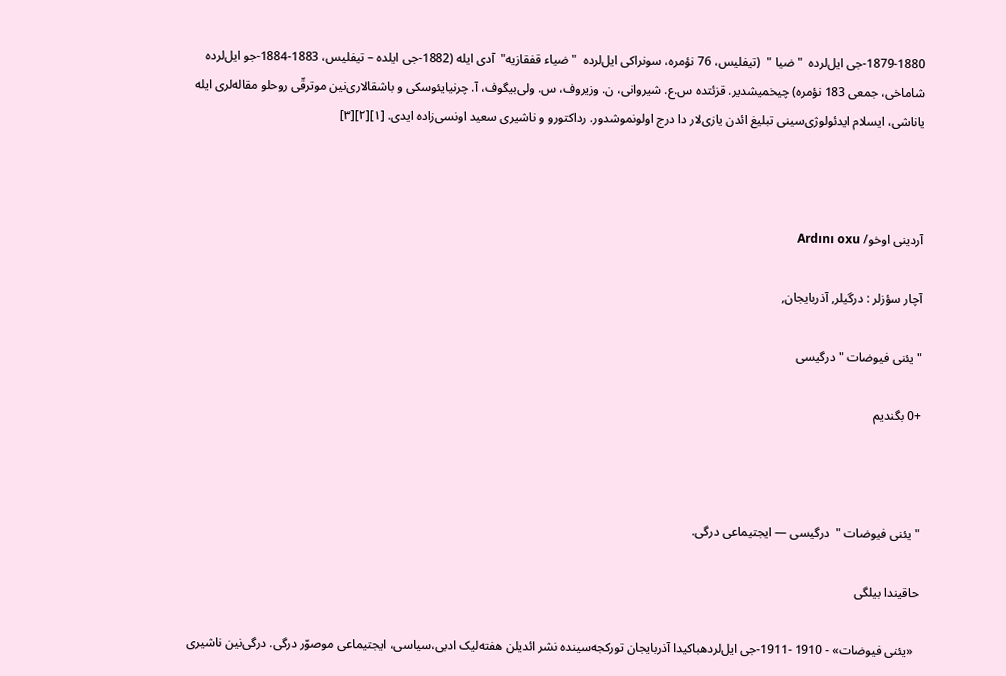1879-1880-جی ایل‌لرده  " ضیا "  (تیفلیس، 76 نؤمره، سونراکی ایل‌لرده  " ضیاء قفقازیه"  آدی ایله (1882-جی ایلده – تیفلیس، 1883-1884-جو ایل‌لرده شاماخی، جمعی 183 نؤمره) چیخمیشدیر. قزئتده س.ع. شیروانی، ن. وزیروف، س. ولی‌بیگوف، آ. چرنیایئوسکی و باشقالاری‌نین موترقّی روحلو مقاله‌لری ایله یاناشی، ایسلام ایدئولوژی‌‌سینی تبلیغ ائدن یازی‌لار دا درج اولونموشدور. رداکتورو و ناشیری سعید اونسی‌زاده ایدی. [۱][۲][۳]



آردینی اوخو/ Ardını oxu

آچار سؤزلر : درگیلر, آذربایجان,

"یئنی فیوضات " درگیسی

+0 بگندیم



"یئنی فیوضات "  درگیسی — ایجتیماعی درگی‌.

حاقیندا بیلگی

  «یئنی فیوضات» - 1910 -1911-جی ایل‌لردهباکیدا آذربایجان تورکجه‌سینده نشر ائدیلن هفته‌لیک ادبی،‌سیاسی، ایجتیماعی موصوّر درگی‌. درگی‌نین ناشیری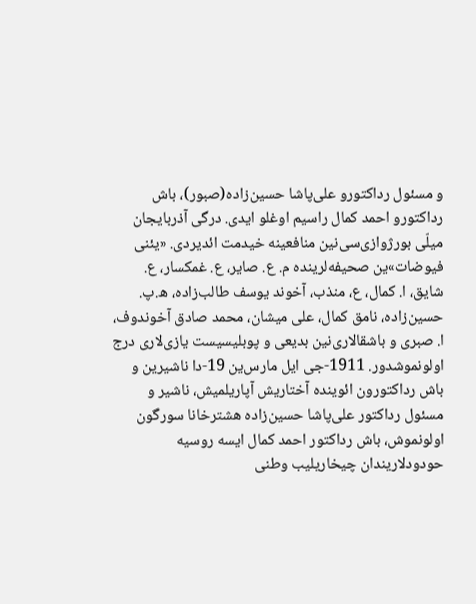و مسئول رداکتورو علی‌پاشا حسین‌زاده(صبور)، باش رداکتورو احمد کمال راسیم اوغلو ایدی. درگی‌ آذربایجان میلّی بورژوازی‌سی‌نین منافعینه خیدمت ائدیردی. «یئنی فیوضات»ین صحیفه‌لرینده م. ع. صایر، ع. غمکسار، ع. شایق، ا. کمال، ع، منذب، آخوند یوسف طالب‌زاده، ه.پ. حسین‌زاده، نامق کمال، علی میشان، محمد صادق آخوندوف، ا. صبری و باشقالاری‌نین بدیعی و پوبلیسیست یازی‌لاری درج اولونموشدور. 1911-جی ایل مارس‌ین 19-دا ناشیرین و باش رداکتورون ائوینده آختاریش آپاریلمیش، ناشیر و مسئول رداکتور علی‌پاشا حسین‌زاده هشترخانا سورگون اولونموش، باش رداکتور احمد کمال ایسه روسیه حودودلاریندان چیخاریلیب وطنی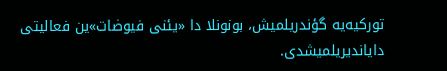تورکیه‌یه گؤندریلمیش، بونونلا دا «یئنی فیوضات»ین فعالیتی دایاندیریلمیشدی.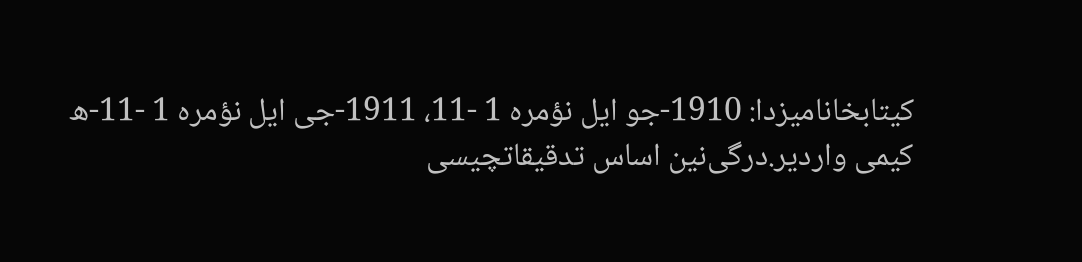کیتابخانامیزدا: 1910-جو ایل نؤمره 1 -11، 1911-جی ایل نؤمره 1 -11-ه کیمی واردیر.درگی‌نین اساس تدقیقاتچیسی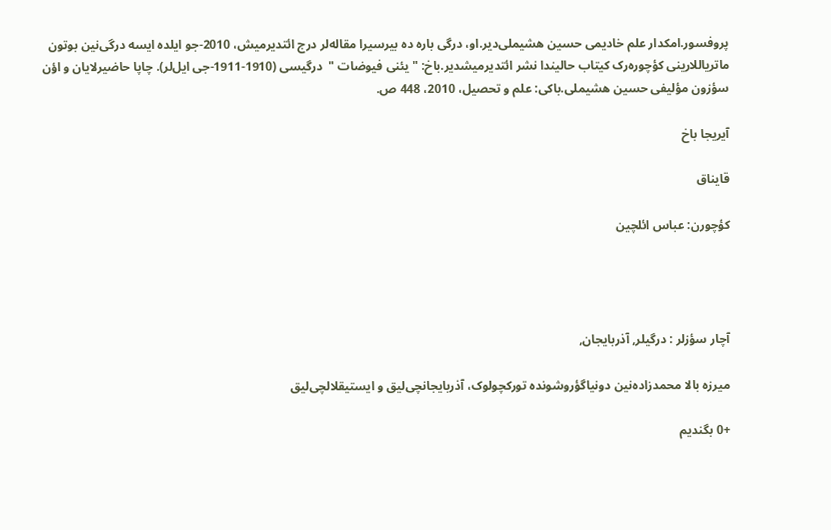پروفسور.امکدار علم خادیمی حسین هشیملی‌دیر.او، درگی‌ باره ده بیر‌سیرا مقاله‌لر درج ائتدیرمیش، 2010-جو ایلده ایسه درگی‌نین بوتون ماتریاللارینی کؤچوره‌رک کیتاب حالیندا نشر ائتدیرمیشدیر.باخ: " یئنی فیوضات "  درگیسی (1910-1911-جی ایل‌لر). چاپا حاضیرلایان و اؤن سؤزون مؤلیفی حسین هشیملی.باکی: علم و تحصیل، 2010، 448 ص.

آیریجا باخ

قایناق

کؤچورن: عباس ائلچین




آچار سؤزلر : درگیلر, آذربایجان,

میرزه‌ بالا محمد‌زاده‌‌نین دونیاگؤروشونده تورکچولوک، آذربایجانچی‌لیق و ایستیقلالچی‌لیق

+0 بگندیم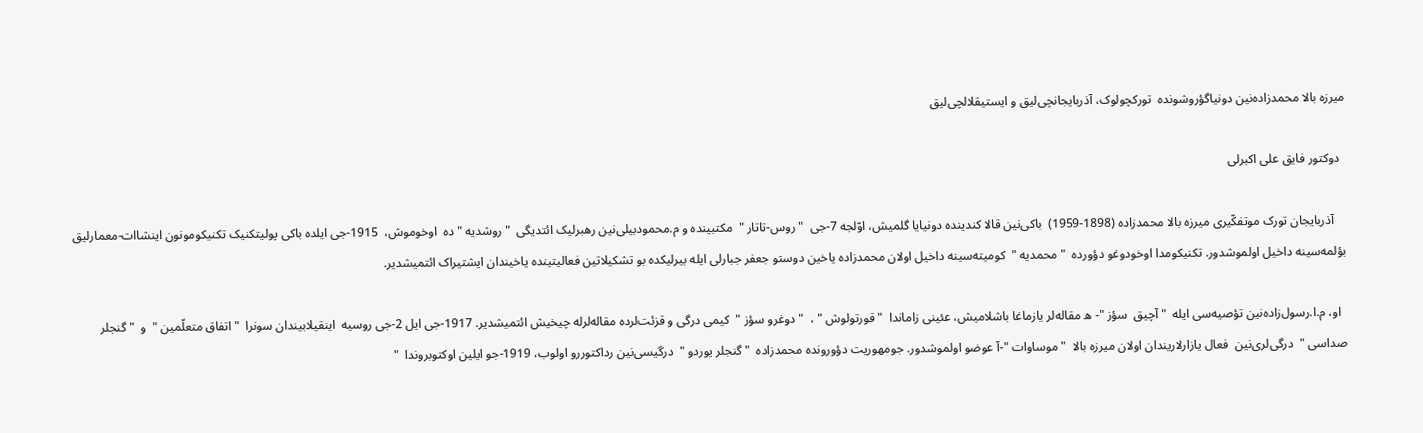میرزه‌ بالا محمد‌زاده‌‌نین دونیاگؤروشونده  تورکچولوک، آذربایجانچی‌لیق و ایستیقلالچی‌لیق

  دوکتور فایق علی اکبرلی

    آذربایجان تورک موتفکّیری میرزه بالا محمدزاده (1898-1959)  باکی‌نین قالا کندینده دونیایا گلمیش، اوّلجه 7-جی  " روس-تاتار "  مکتبینده و م.محمودبیلی‌نین رهبرلیک ائتدیگی  " روشدیه " ده  اوخوموش،  1915-جی ایلده باکی پولیتکنیک تکنیکومونون اینشاات-معمارلیق بؤلمه‌سینه داخیل اولموشدور. تکنیکومدا اوخودوغو دؤورده  " محمدیه "  کومیته‌سینه داخیل اولان محمدزاده یاخین دوستو جعفر جبارلی ایله بیرلیکده بو تشکیلاتین فعالیتینده یاخیندان ایشتیراک ائتمیشدیر.

  او، م.ا.رسول‌زاده‌نین تؤصیه‌‌سی ایله  " آچیق  سؤز "- ه مقاله‌لر یازماغا باشلامیش، عئینی زاماندا  " قورتولوش " ،  " دوغرو سؤز "  کیمی درگی و قزئت‌لرده مقاله‌لرله چیخیش ائتمیشدیر. 1917-جی ایل 2-جی روسیه  اینقیلابیندان سونرا  " اتفاق متعلّمین "  و  " گنجلر صداسی "  درگی‌لری‌نین  فعال یازارلاریندان اولان میرزه بالا  " موساوات "-آ عوضو اولموشدور. جومهوریت دؤورونده محمدزاده  " گنجلر یوردو "  درگیسی‌نین رداکتوررو اولوب، 1919-جو ایلین اوکتوبروندا  "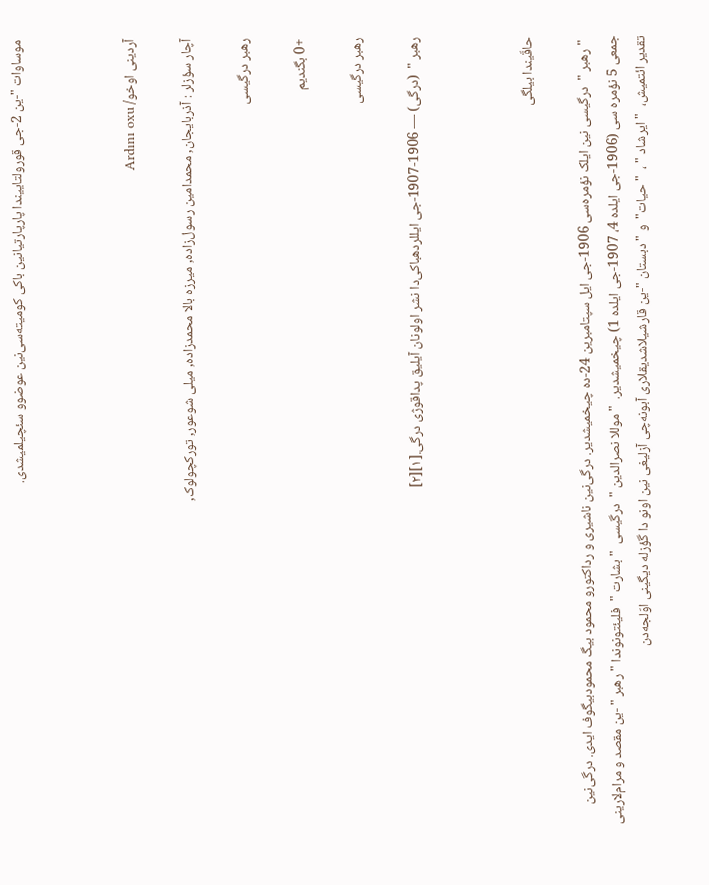موساوات "-ین 2-جی قورولتاییندا پارپارتیانین باکی کومیته‌سی‌نین عوضوو سئچیلمیشدی.



آردینی اوخو/ Ardını oxu

آچار سؤزلر : آذربایجان, محمدامین رسول‌زاده, میرزه بالا محمدزاده, میلی شوعور, تورکچولوک,

رهبر درگیسی

+0 بگندیم

رهبر درگیسی

رهبر "  (درگی) — 1906-1907-جی ایللردهباکی‌دا نشر اولونان آیلیق پداقوژی درگی.[۱][۲]



حاقّیندا بیلگی

 " رهبر "  درگیسی‌‌ نین ایلک نؤمره‌سی 1906-جی ایل سپتامبرین 24-ده چیخمیشدیر. درگی‌نین ناشیری و رداکتورو محمود بیگ محمودبیگوف ایدی. درگی‌نین جمعی 5 نؤمره سی (1906-جی ایلده 4، 1907-جی ایلده 1) چیخمیشدیر.  " موللا نصرالدین "  درگیسی‌‌  " بشارت "  فلیئتونوندا " رهبر " -ین مقصد و مرام‌لارینی تقدیر ائتمیش،  " ایرشاد " ،  " حیات"  و " دبستان "-ین قارشیلاشدیقلاری آبونه‌چی آزلیغی نین اونو دا گؤزله دیگینی اوّلجه‌دن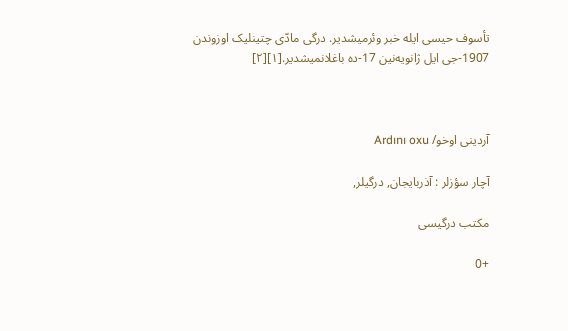تأسوف حیسی ایله خبر وئرمیشدیر. درگی مادّی چتینلیک اوزوندن 1907-جی ایل ژانویه‌نین 17-ده باغلانمیشدیر.[۱][۲]



آردینی اوخو/ Ardını oxu

آچار سؤزلر : آذربایجان, درگیلر,

مکتب درگیسی

+0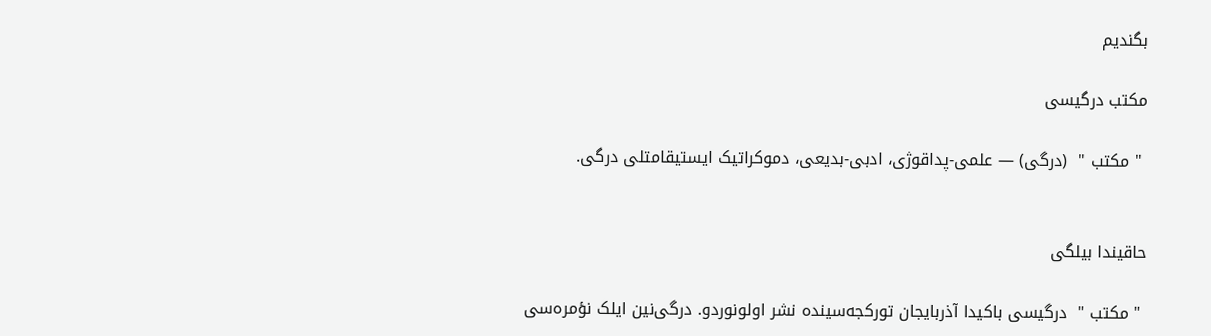بگندیم

مکتب درگیسی

 " مکتب "  (درگی) — علمی-پداقوژی، ادبی-بدیعی، دموکراتیک ایستیقامتلی درگی.


حاقیندا بیلگی

 " مکتب "  درگیسی باکیدا آذربایجان تورکجه‌سینده نشر اولونوردو. درگی‌نین ایلک نؤمره‌سی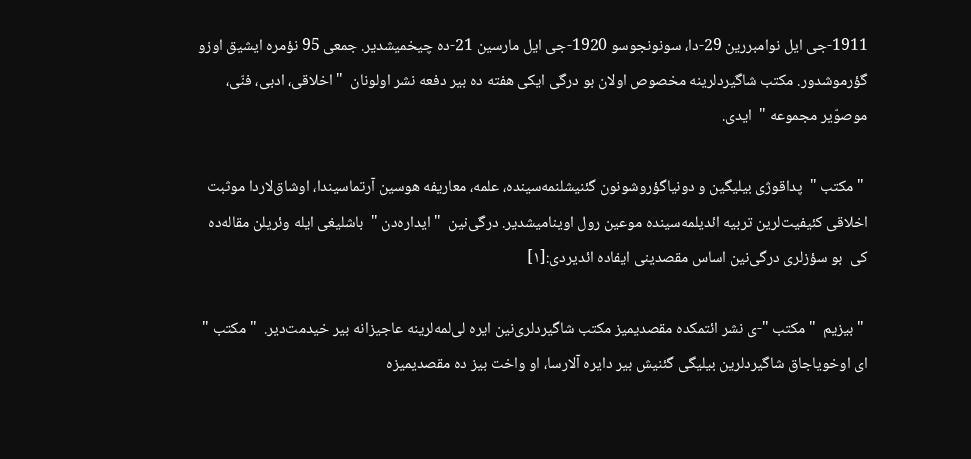1911-جی ایل نوامبررین 29-دا، سونونجوسو 1920-جی ایل مارسین 21-ده چیخمیشدیر. جمعی 95 نؤمره ایشیق اوزو گؤرموشدور. مکتب شاگیردلرینه مخصوص اولان بو درگی ایکی هفته ده بیر دفعه نشر اولونان  " اخلاقی، ادبی، فنّی، موصوّیر مجموعه "  ایدی.

 " مکتب "  پداقوژی بیلیگین و دونیاگؤروشونون گئنیشلنمه‌سینده، علمه، معاریفه هوسین آرتماسیندا، اوشاق‌لاردا موثبت اخلاقی کئیفیت‌لرین تربیه ائدیلمه‌سینده موعین رول اوینامیشدیر. درگی‌نین  " ایداره‌دن "  باشلیغی ایله وئریلن مقاله‌ده کی  بو سؤزلری درگی‌نین اساس مقصدینی ایفاده ائدیردی:[۱]

 " بیزیم  " مکتب "-ی نشر ائتمکده مقصدیمیز مکتب شاگیردلری‌نین ایره لی‌لمه‌لرینه عاجیزانه بیر خیدمت‌دیر.  " مکتب " ای اوخویاجاق شاگیردلرین بیلیگی گئنیش بیر دایره آلارسا، او واخت بیز ده مقصدیمیزه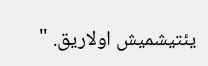یئتیشمیش اولاریق. "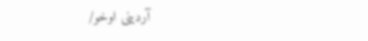آردینی اوخو/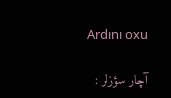Ardını oxu

آچار سؤزلر :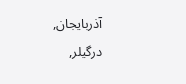آذربایجان, درگیلر,